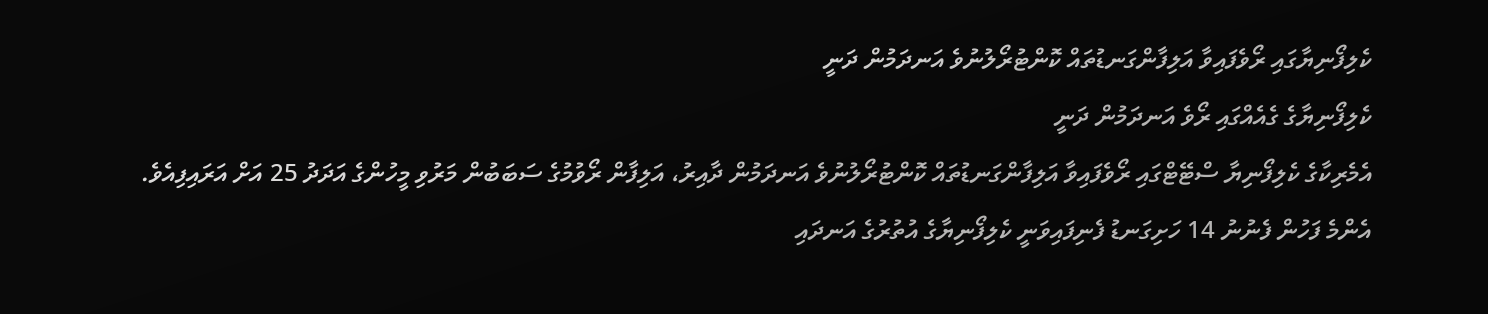ކެލިފޯނިޔާގައި ރޯވެފައިވާ އަލިފާންގަނޑުތައް ކޮންޓުރޯލުނުވެ އަނދަމުން ދަނީ
ކެލިފޯނިޔާގެ ގެއެއްގައި ރޯވެ އަނދަމުން ދަނީ
އެމެރިކާގެ ކެލިފޯނިޔާ ސްޓޭޓްގައި ރޯވެފައިވާ އަލިފާންގަނޑުތައް ކޮންޓުރޯލުނުވެ އަނދަމުން ދާއިރު، އަލިފާން ރޯވުމުގެ ސަބަބުން މަރުވި މީހުންގެ އަދަދު 25 އަށް އަރައިފިއެވެ.
އެންމެ ފަހުން ފެނުނު 14 ހަށިގަނޑު ފެނިފައިވަނީ ކެލިފޯނިޔާގެ އުތުރުގެ އަނދައި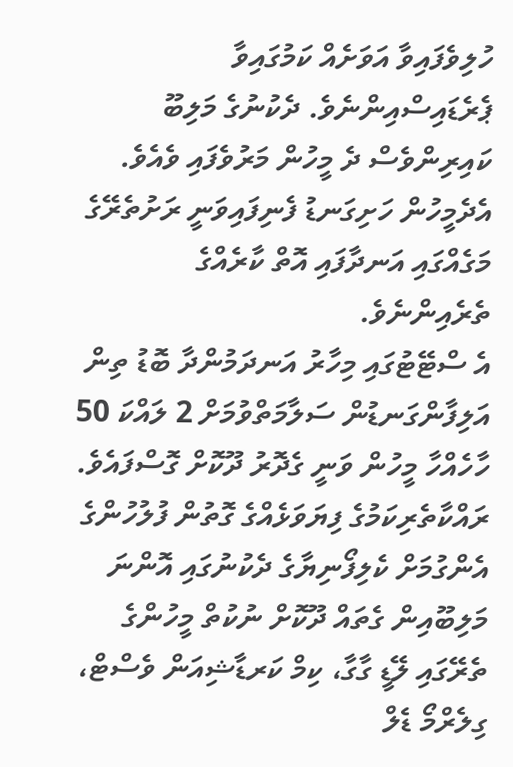ހުލިވެފައިވާ އަވަށެއް ކަމުގައިވާ ޕެރެޑައިސްއިންނެވެ. ދެކުނުގެ މަލިބޫ ކައިރިންވެސް ދެ މީހުން މަރުވެފައި ވެއެވެ. އެދެމީހުން ހަށިގަނޑު ފެނިފައިވަނީ ރަށުތެރޭގެ މަގެއްގައި އަނދާފައި އޮތް ކާރެއްގެ ތެރެއިންނެވެ.
އެ ސްޓޭޓުގައި މިހާރު އަނދަމުންދާ ބޮޑު ތިން އަލިފާންގަނޑުން ސަލާމަތްވުމަށް 2 ލައްކަ 50 ހާހެއްހާ މީހުން ވަނީ ގެދޮރު ދޫކޮށް ގޮސްފައެވެ.
ރައްކާތެރިކަމުގެ ފިޔަވަޅެއްގެ ގޮތުން ފުލުހުންގެ އެންގުމަށް ކެލިފޯނިޔާގެ ދެކުނުގައި އޮންނަ މަލިބޫއިން ގެތައް ދޫކޮށް ނުކުތް މީހުންގެ ތެރޭގައި ލޭޑީ ގާގާ، ކިމް ކަރޑާޝިއަން ވެސްޓް، ގިލެރްމޯ ޑެލް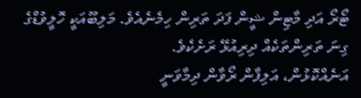ޓޯރޯ އަދި މާޓިން ޝީން ފަދަ ތަރިން ހިމެނެއެވެ. މަލިބޫއަކީ ހޮލީވުޑްގެ ގިނަ ތަރިންތަކެއް ދިރިއުޅޭ ރަށެކެވެ.
އަނެއްކޮޅުން، އަލިފާން ރޯވާން ދިމާވަނީ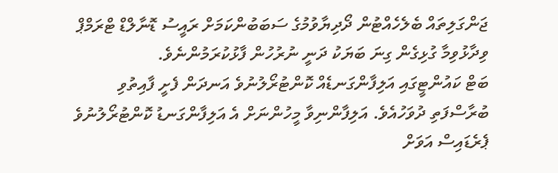ޖަންގަލިތައް ބެލެހެއްޓުން ދޯދިޔާވުމުގެ ސަބަބުންކަމަށް ރައީސު ޑޮނާލްޑް ޓްރަމްޕް ވިދާޅުވިމާ ގުޅިގެން ގިނަ ބަޔަކު ދަނީ ނުރުހުން ފާޅުކުރަމުންނެވެ.
ބަޓް ކައުންޓީގައި އަލިފާންގަނޑެއް ކޮންޓުރޯލުނުވެ އަނދަން ފެށީ ފާއިތުވި ބުރާސްފަތި ދުވަހުއެވެ. އަލިފާންނިވާ މީހުންނަށް އެ އަލިފާންގަނޑު ކޮންޓުރޯލުނުވެ ޕެރެޑައިސް އަވަށް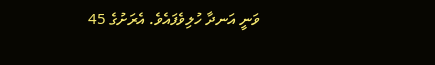ވަނީ އަނދާ ހުލިވެފައެވެ. އެރަށުގެ 45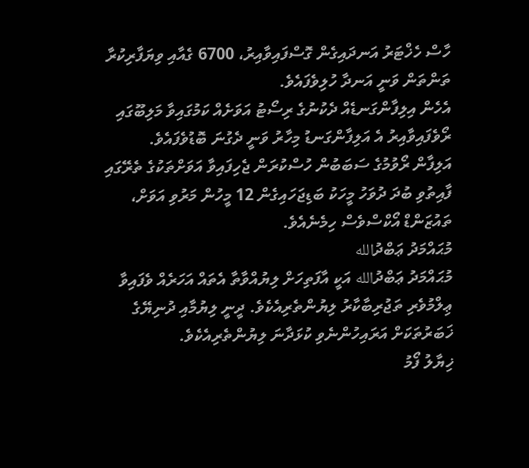ހާސް ހެޚްޓަރު އަނދައިގެން ގޮސްފައިވާއިރު، 6700 ގެއާއި ވިޔަފާރިކުރާ ތަންތަން ވަނީ އަނދާ ހުލިވެފައެވެ.
އެހެން އިލިފާންގަނޑެއް ދެކުނުގެ ރިސޯޓު އަވަށެއް ކަމުގައިވާ މަލިބޫގައި ރޯވެފައިވާއިރު އެ އަލިފާންގަނޑު މިހާރު ވަނީ ދެގުނަ ބޮޑުވެފައެވެ.
އަލިފާން ރޯވުމުގެ ސަބަބުން ހުސްކުރަން ޖެހިފައިވާ އަވަށްތަކުގެ ތެރޭގައި ފާއިތުވި ބުދަ ދުވަހު މީހަކު ބަޑިޖަހައިގެން 12 މީހުން މަރުވި އަވަށް، ތައުޒަންޑް އޯކްސްވެސް ހިމެނެއެވެ.
މުޙައްމަދު ޢަބްދުالله
މުޙައްމަދު ޢަބްދުالله އަކީ އާފަތިހަށް ލިޔުއްވާތާ އެތައް އަހަރެއް ވެފައިވާ ޢިލްމުވެރި ތަޖުރިބާކާރު ލިޔުންތެރިއެކެވެ. ދީނީ ލިޔުމާއި ދުނިޔޭގެ ޚަބަރުތަކަށް އަރައިހުންނެވި ކުޅަދާނަ ލިޔުންތެރިއެކެވެ.
ޚިޔާލު ފޯމު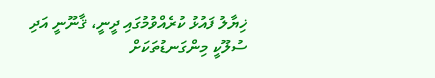ޚިޔާލު ފައުޅު ކުރެއްވުމުގައި ދީނީ، ޤާނޫނީ އަދި ސުލޫކީ މިންގަނޑުތަކަށް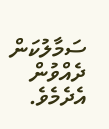ސަމާލުކަން ދެއްވުން އެދެމެވެ.